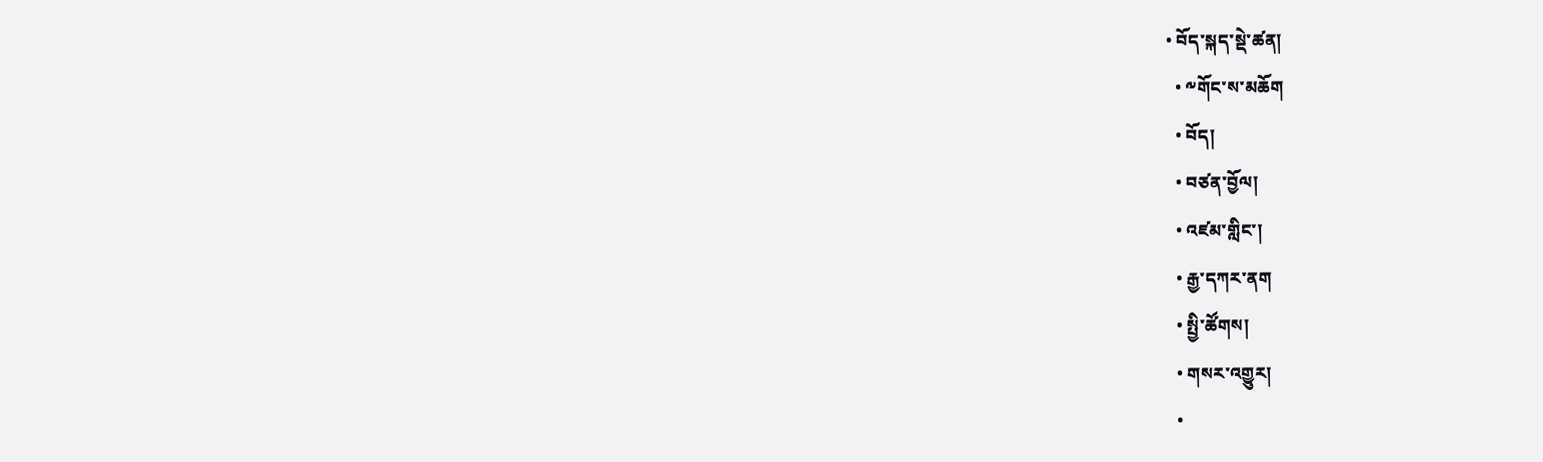• བོད་སྐད་སྡེ་ཚན།
  • ༸གོང་ས་མཆོག
  • བོད།
  • བཙན་བྱོལ།
  • འཛམ་གླིང་།
  • རྒྱ་དཀར་ནག
  • སྤྱི་ཚོགས།
  • གསར་འགྱུར།
  •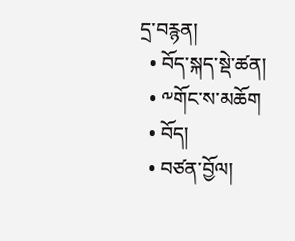དྲ་བརྙན།
  • བོད་སྐད་སྡེ་ཚན།
  • ༸གོང་ས་མཆོག
  • བོད།
  • བཙན་བྱོལ།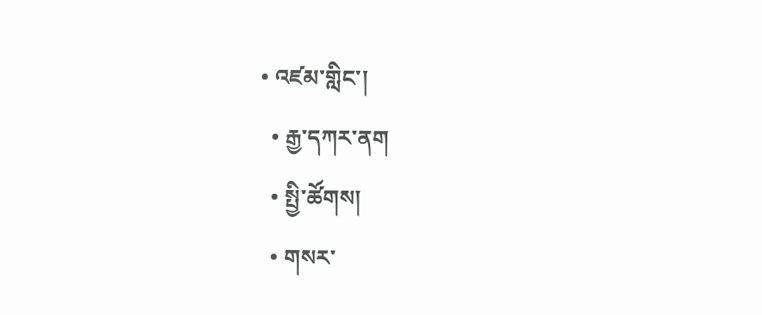• འཛམ་གླིང་།
  • རྒྱ་དཀར་ནག
  • སྤྱི་ཚོགས།
  • གསར་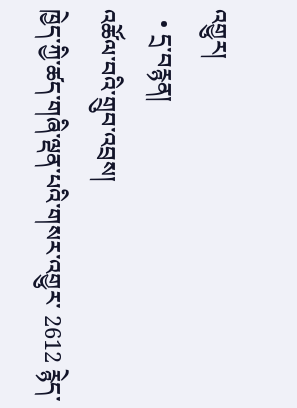འགྱུར།
  • དྲ་བརྙན།
འཚོལ་བའི་གྲུབ་འབྲས།
ཁྱེད་ཀྱི་ཚད་གཞི་ལྡན་པའི་གསར་འགྱུར་ 2612 རྙེད་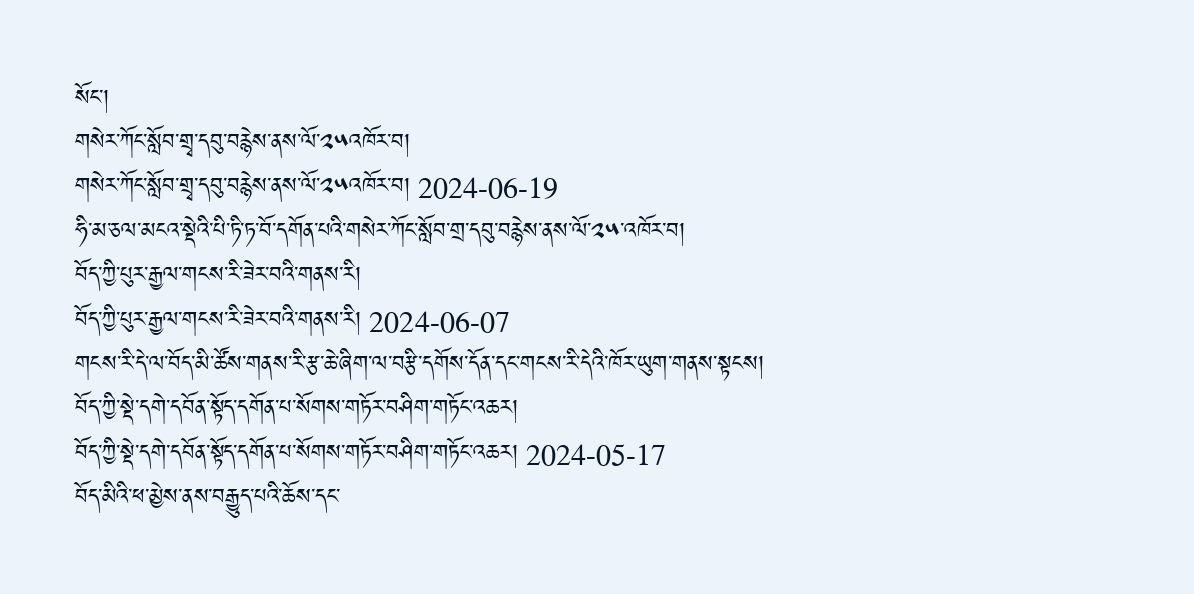སོང་།
གསེར་ཀོང་སློབ་གྲྭ་དབུ་བརྙེས་ནས་ལོ་༢༥འཁོར་བ།
གསེར་ཀོང་སློབ་གྲྭ་དབུ་བརྙེས་ནས་ལོ་༢༥འཁོར་བ། 2024-06-19
ཧི་མ་ཅལ་མངའ་སྡེའི་པི་ཏི་ཏ་བོ་དགོན་པའི་གསེར་ཀོང་སློབ་གྲ་དབུ་བརྙེས་ནས་ལོ་༢༥་འཁོར་བ།
བོད་ཀྱི་པུར་རྒྱལ་གངས་རི་ཟེར་བའི་གནས་རི།
བོད་ཀྱི་པུར་རྒྱལ་གངས་རི་ཟེར་བའི་གནས་རི། 2024-06-07
གངས་རི་དེ་ལ་བོད་མི་ཚོས་གནས་རི་རྩ་ཆེ་ཞིག་ལ་བརྩི་དགོས་དོན་དང་གངས་རི་དེའི་ཁོར་ཡུག་གནས་སྟངས།
བོད་ཀྱི་སྡེ་དགེ་དབོན་སྟོད་དགོན་པ་སོགས་གཏོར་བཤིག་གཏོང་འཆར།
བོད་ཀྱི་སྡེ་དགེ་དབོན་སྟོད་དགོན་པ་སོགས་གཏོར་བཤིག་གཏོང་འཆར། 2024-05-17
བོད་མིའི་ཕ་མྱེས་ནས་བརྒྱུད་པའི་ཆོས་དང་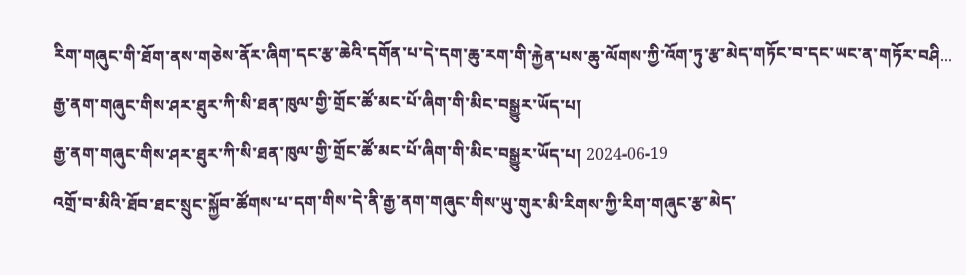རིག་གཞུང་གི་ཐོག་ནས་གཅེས་ནོར་ཞིག་དང་རྩ་ཆེའི་དགོན་པ་དེ་དག་ཆུ་རག་གི་རྐྱེན་པས་ཆུ་ལོགས་ཀྱི་འོག་ཏུ་རྩ་མེད་གཏོང་བ་དང་ཡང་ན་གཏོར་བཤི...
རྒྱ་ནག་གཞུང་གིས་ཤར་ཐུར་ཀི་སི་ཐན་ཁུལ་གྱི་གྲོང་ཚོ་མང་པོ་ཞིག་གི་མིང་བསྒྱུར་ཡོད་པ།
རྒྱ་ནག་གཞུང་གིས་ཤར་ཐུར་ཀི་སི་ཐན་ཁུལ་གྱི་གྲོང་ཚོ་མང་པོ་ཞིག་གི་མིང་བསྒྱུར་ཡོད་པ། 2024-06-19
འགྲོ་བ་མིའི་ཐོབ་ཐང་སྲུང་སྐྱོབ་ཚོགས་པ་དག་གིས་དེ་ནི་རྒྱ་ནག་གཞུང་གིས་ཡུ་གུར་མི་རིགས་ཀྱི་རིག་གཞུང་རྩ་མེད་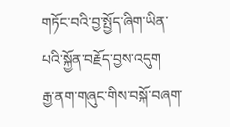གཏོང་བའི་བྱ་སྤྱོད་ཞིག་ཡིན་པའི་སྐྱོན་བརྗོད་བྱས་འདུག
རྒྱ་ནག་གཞུང་གིས་བསྐོ་བཞག་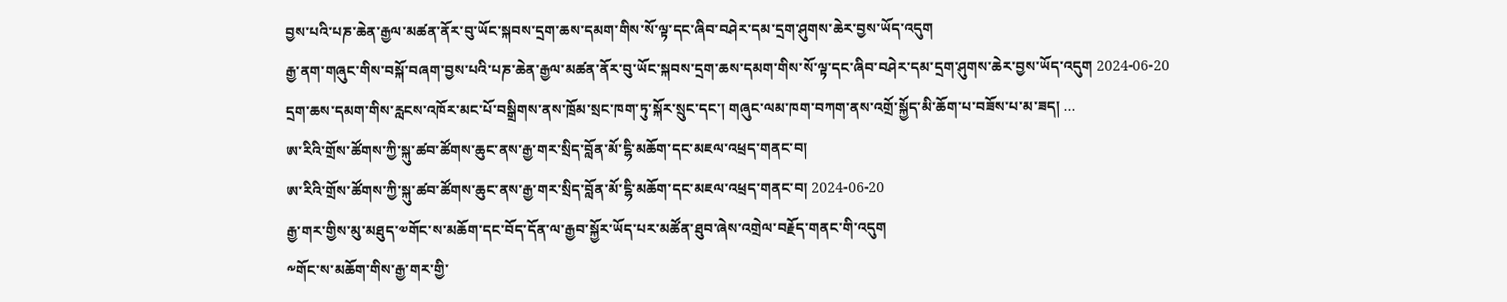བྱས་པའི་པཎ་ཆེན་རྒྱལ་མཚན་ནོར་བུ་ཡོང་སྐབས་དྲག་ཆས་དམག་གིས་སོ་ལྟ་དང་ཞིབ་བཤེར་དམ་དྲག་ཤུགས་ཆེར་བྱས་ཡོད་འདུག
རྒྱ་ནག་གཞུང་གིས་བསྐོ་བཞག་བྱས་པའི་པཎ་ཆེན་རྒྱལ་མཚན་ནོར་བུ་ཡོང་སྐབས་དྲག་ཆས་དམག་གིས་སོ་ལྟ་དང་ཞིབ་བཤེར་དམ་དྲག་ཤུགས་ཆེར་བྱས་ཡོད་འདུག 2024-06-20
དྲག་ཆས་དམག་གིས་རླངས་འཁོར་མང་པོ་བསྒྲིགས་ནས་ཁྲོམ་སྲང་ཁག་ཏུ་སྐོར་སྲུང་དང་། གཞུང་ལམ་ཁག་བཀག་ནས་འགྲོ་སྐྱོད་མི་ཆོག་པ་བཟོས་པ་མ་ཟད། ...
ཨ་རིའི་གྲོས་ཚོགས་ཀྱི་སྐུ་ཚབ་ཚོགས་ཆུང་ནས་རྒྱ་གར་སྲིད་བློན་མོ་ངྷི་མཆོག་དང་མཇལ་འཕྲད་གནང་བ།
ཨ་རིའི་གྲོས་ཚོགས་ཀྱི་སྐུ་ཚབ་ཚོགས་ཆུང་ནས་རྒྱ་གར་སྲིད་བློན་མོ་ངྷི་མཆོག་དང་མཇལ་འཕྲད་གནང་བ། 2024-06-20
རྒྱ་གར་གྱིས་མུ་མཐུད་༧གོང་ས་མཆོག་དང་བོད་དོན་ལ་རྒྱབ་སྐྱོར་ཡོད་པར་མཚོན་ཐུབ་ཞེས་འགྲེལ་བརྗོད་གནང་གི་འདུག
༸གོང་ས་མཆོག་གིས་རྒྱ་གར་གྱི་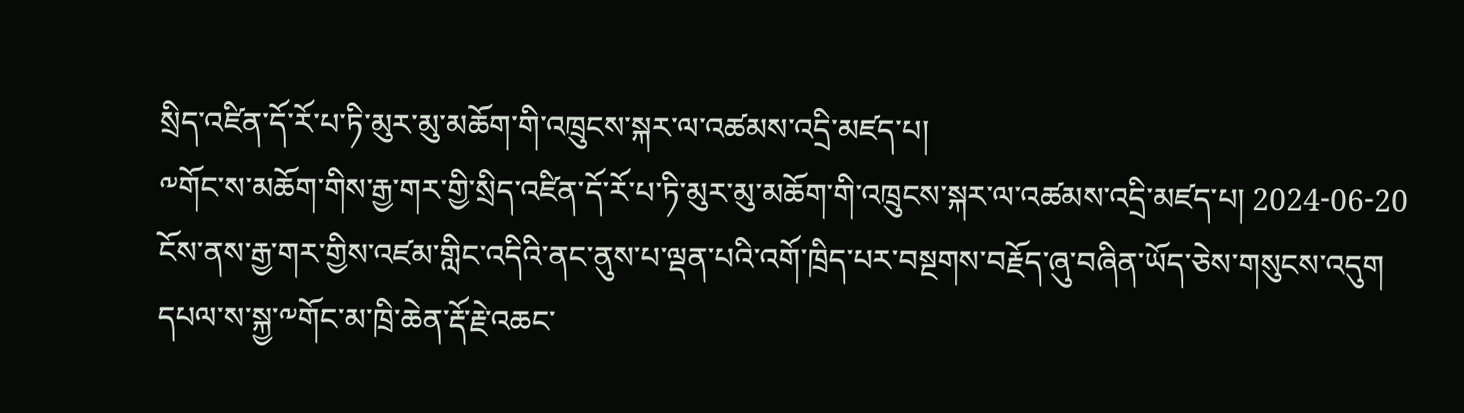སྲིད་འཛིན་དོ་རོ་པ་ཏི་མུར་མུ་མཆོག་གི་འཁྲུངས་སྐར་ལ་འཚམས་འདྲི་མཛད་པ།
༸གོང་ས་མཆོག་གིས་རྒྱ་གར་གྱི་སྲིད་འཛིན་དོ་རོ་པ་ཏི་མུར་མུ་མཆོག་གི་འཁྲུངས་སྐར་ལ་འཚམས་འདྲི་མཛད་པ། 2024-06-20
ངོས་ནས་རྒྱ་གར་གྱིས་འཛམ་གླིང་འདིའི་ནང་ནུས་པ་ལྡན་པའི་འགོ་ཁྲིད་པར་བསྔགས་བརྗོད་ཞུ་བཞིན་ཡོད་ཅེས་གསུངས་འདུག
དཔལ་ས་སྐྱ་༸གོང་མ་ཁྲི་ཆེན་རྡོ་རྗེ་འཆང་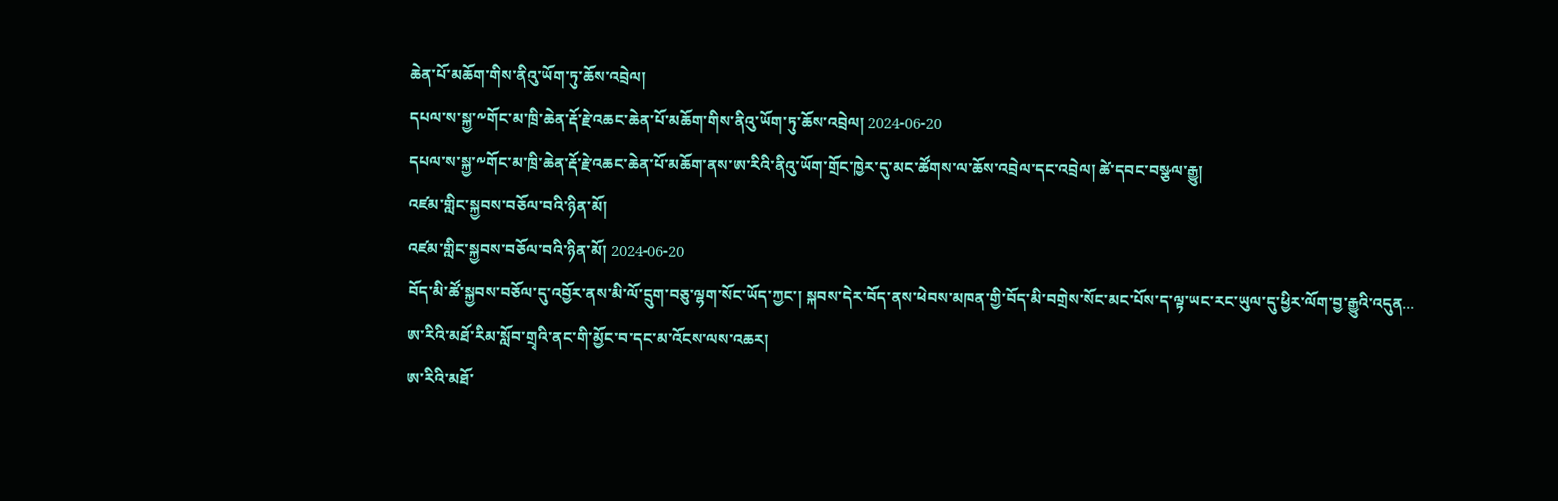ཆེན་པོ་མཆོག་གིས་ནིའུ་ཡོག་ཏུ་ཆོས་འབྲེལ།
དཔལ་ས་སྐྱ་༸གོང་མ་ཁྲི་ཆེན་རྡོ་རྗེ་འཆང་ཆེན་པོ་མཆོག་གིས་ནིའུ་ཡོག་ཏུ་ཆོས་འབྲེལ། 2024-06-20
དཔལ་ས་སྐྱ་༸གོང་མ་ཁྲི་ཆེན་རྡོ་རྗེ་འཆང་ཆེན་པོ་མཆོག་ནས་ཨ་རིའི་ནིའུ་ཡོག་གྲོང་ཁྱེར་དུ་མང་ཚོགས་ལ་ཆོས་འབྲེལ་དང་འབྲེལ། ཚེ་དབང་བསྩལ་རྒྱུ།
འཛམ་གླིང་སྐྱབས་བཅོལ་བའི་ཉིན་མོ།
འཛམ་གླིང་སྐྱབས་བཅོལ་བའི་ཉིན་མོ། 2024-06-20
བོད་མི་ཚོ་སྐྱབས་བཅོལ་དུ་འབྱོར་ནས་མི་ལོ་དྲུག་བཅུ་ལྷག་སོང་ཡོད་ཀྱང་། སྐབས་དེར་བོད་ནས་ཕེབས་མཁན་གྱི་བོད་མི་བགྲེས་སོང་མང་པོས་ད་ལྟ་ཡང་རང་ཡུལ་དུ་ཕྱིར་ལོག་བྱ་རྒྱུའི་འདུན...
ཨ་རིའི་མཐོ་རིམ་སློབ་གྲྭའི་ནང་གི་མྱོང་བ་དང་མ་འོངས་ལས་འཆར།
ཨ་རིའི་མཐོ་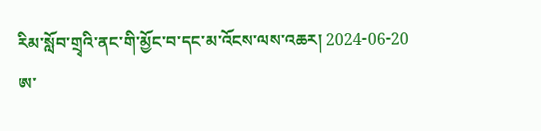རིམ་སློབ་གྲྭའི་ནང་གི་མྱོང་བ་དང་མ་འོངས་ལས་འཆར། 2024-06-20
ཨ་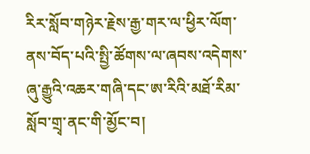རིར་སློབ་གཉེར་རྗེས་རྒྱ་གར་ལ་ཕྱིར་ལོག་ནས་བོད་པའི་སྤྱི་ཚོགས་ལ་ཞབས་འདེགས་ཞུ་རྒྱུའི་འཆར་གཞི་དང་ཨ་རིའི་མཐོ་རིམ་སློབ་གྲྭ་ནང་གི་མྱོང་བ།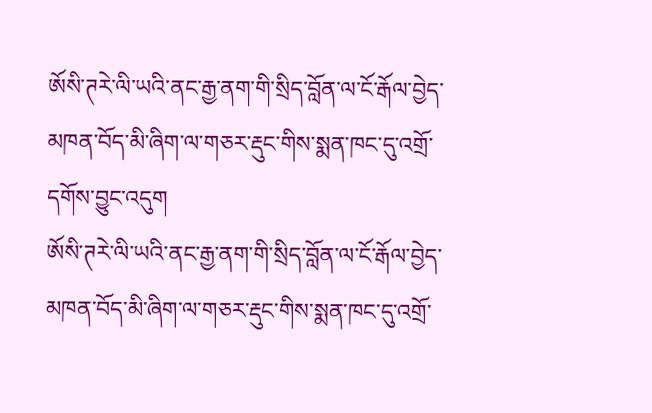ཨོསི་ཊརེ་ལི་ཡའི་ནང་རྒྱ་ནག་གི་སྲིད་བློན་ལ་ངོ་རྒོལ་བྱེད་མཁན་བོད་མི་ཞིག་ལ་གཅར་རྡུང་གིས་སྨན་ཁང་དུ་འགྲོ་དགོས་བྱུང་འདུག
ཨོསི་ཊརེ་ལི་ཡའི་ནང་རྒྱ་ནག་གི་སྲིད་བློན་ལ་ངོ་རྒོལ་བྱེད་མཁན་བོད་མི་ཞིག་ལ་གཅར་རྡུང་གིས་སྨན་ཁང་དུ་འགྲོ་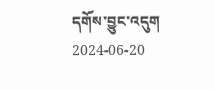དགོས་བྱུང་འདུག 2024-06-20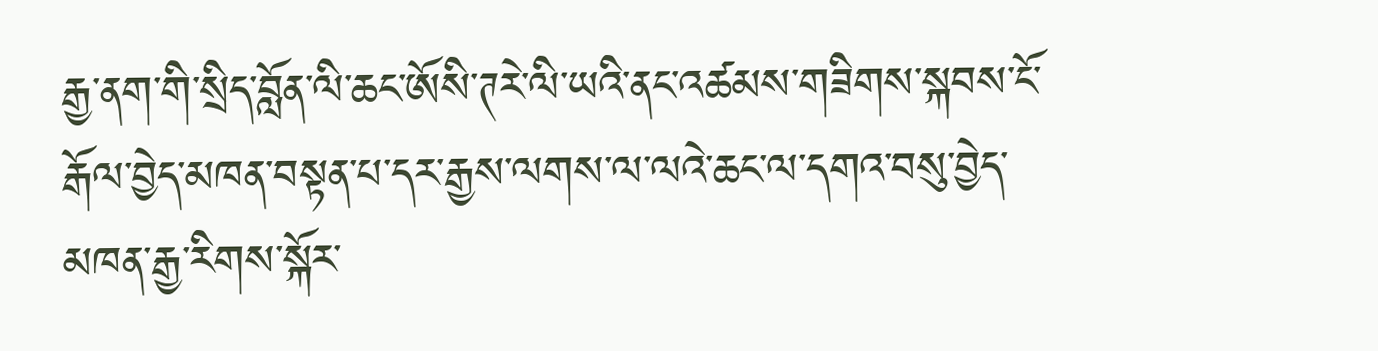རྒྱ་ནག་གི་སྲིད་བློན་ལི་ཆང་ཨོསི་ཊརེ་ལི་ཡའི་ནང་འཚམས་གཟིགས་སྐབས་ངོ་རྒོལ་བྱེད་མཁན་བསྟན་པ་དར་རྒྱས་ལགས་ལ་ལའེ་ཆང་ལ་དགའ་བསུ་བྱེད་མཁན་རྒྱ་རིགས་སྐོར་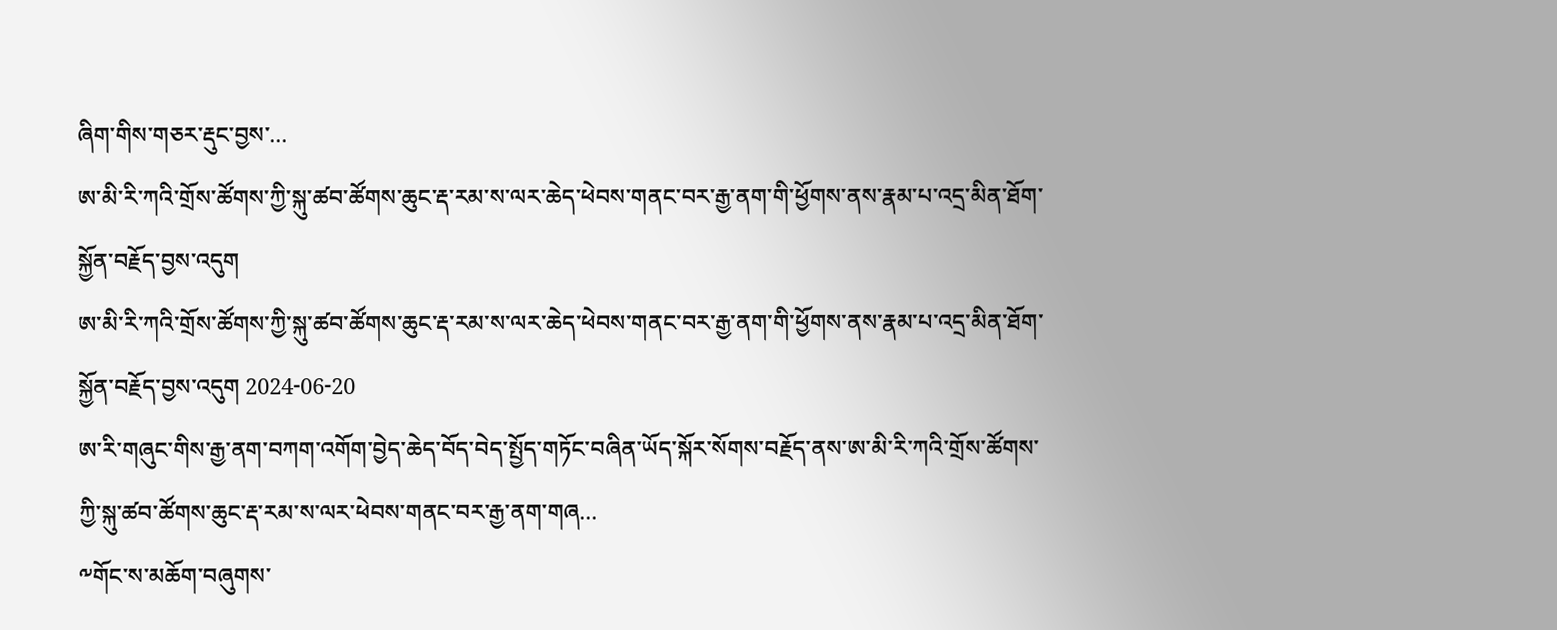ཞིག་གིས་གཅར་རྡུང་བྱས་...
ཨ་མི་རི་ཀའི་གྲོས་ཚོགས་ཀྱི་སྐུ་ཚབ་ཚོགས་ཆུང་རྡ་རམ་ས་ལར་ཆེད་ཕེབས་གནང་བར་རྒྱ་ནག་གི་ཕྱོགས་ནས་རྣམ་པ་འདྲ་མིན་ཐོག་སྐྱོན་བརྗོད་བྱས་འདུག
ཨ་མི་རི་ཀའི་གྲོས་ཚོགས་ཀྱི་སྐུ་ཚབ་ཚོགས་ཆུང་རྡ་རམ་ས་ལར་ཆེད་ཕེབས་གནང་བར་རྒྱ་ནག་གི་ཕྱོགས་ནས་རྣམ་པ་འདྲ་མིན་ཐོག་སྐྱོན་བརྗོད་བྱས་འདུག 2024-06-20
ཨ་རི་གཞུང་གིས་རྒྱ་ནག་བཀག་འགོག་བྱེད་ཆེད་བོད་བེད་སྤྱོད་གཏོང་བཞིན་ཡོད་སྐོར་སོགས་བརྗོད་ནས་ཨ་མི་རི་ཀའི་གྲོས་ཚོགས་ཀྱི་སྐུ་ཚབ་ཚོགས་ཆུང་རྡ་རམ་ས་ལར་ཕེབས་གནང་བར་རྒྱ་ནག་གཞ...
༸གོང་ས་མཆོག་བཞུགས་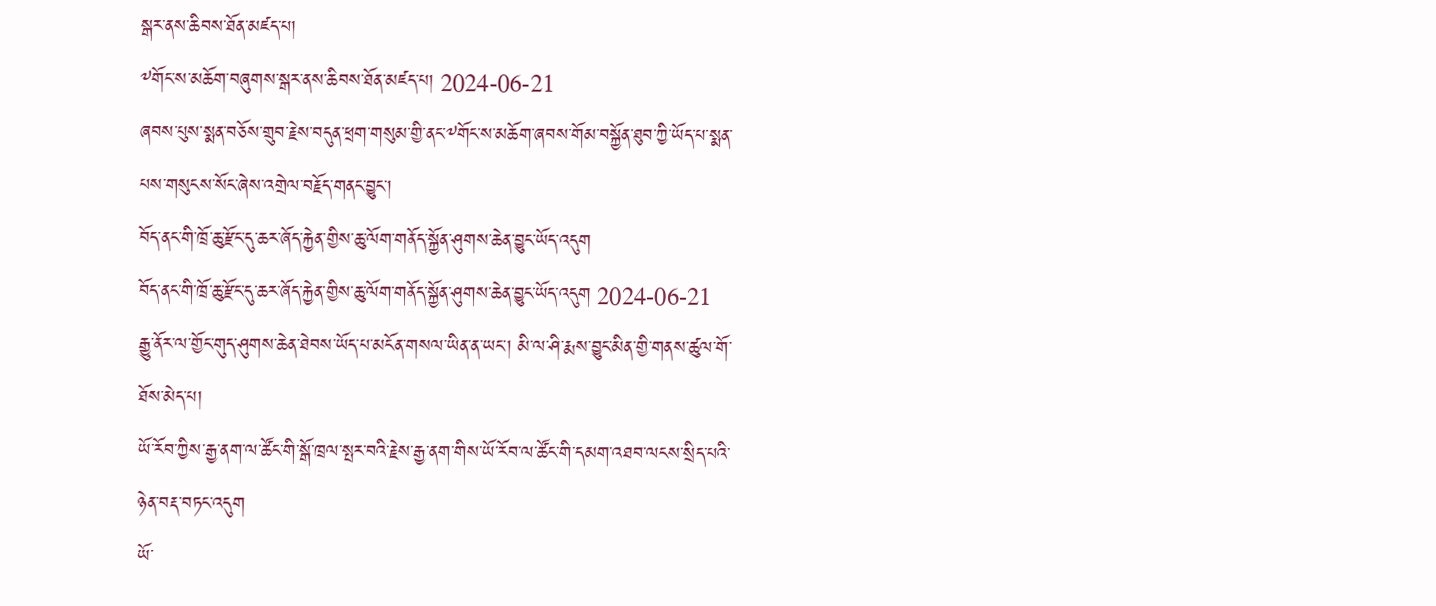སྒར་ནས་ཆིབས་ཐོན་མཛད་པ།
༸གོང་ས་མཆོག་བཞུགས་སྒར་ནས་ཆིབས་ཐོན་མཛད་པ། 2024-06-21
ཞབས་པུས་སྨན་བཅོས་གྲུབ་རྗེས་བདུན་ཕྲག་གསུམ་གྱི་ནང་༸གོང་ས་མཆོག་ཞབས་གོམ་བསྐྱོན་ཐུབ་ཀྱི་ཡོད་པ་སྨན་པས་གསུངས་སོང་ཞེས་འགྲེལ་བརྗོད་གནང་བྱུང་།
བོད་ནང་གི་ཁྲོ་ཆུ་རྫོང་དུ་ཆར་ཞོད་རྐྱེན་གྱིས་ཆུ་ལོག་གནོད་སྐྱོན་ཤུགས་ཆེན་བྱུང་ཡོད་འདུག
བོད་ནང་གི་ཁྲོ་ཆུ་རྫོང་དུ་ཆར་ཞོད་རྐྱེན་གྱིས་ཆུ་ལོག་གནོད་སྐྱོན་ཤུགས་ཆེན་བྱུང་ཡོད་འདུག 2024-06-21
རྒྱུ་ནོར་ལ་གྱོང་གུད་ཤུགས་ཆེན་ཐེབས་ཡོད་པ་མངོན་གསལ་ཡིན་ན་ཡང་། མི་ལ་ཤི་རྨས་བྱུང་མིན་གྱི་གནས་ཚུལ་གོ་ཐོས་མེད་པ།
ཡོ་རོབ་ཀྱིས་རྒྱ་ནག་ལ་ཚོང་གི་སྒོ་ཁྲལ་སྤར་བའི་རྗེས་རྒྱ་ནག་གིས་ཡོ་རོབ་ལ་ཚོང་གི་དམག་འཐབ་ལངས་སྲིད་པའི་ཉེན་བརྡ་བཏང་འདུག
ཡོ་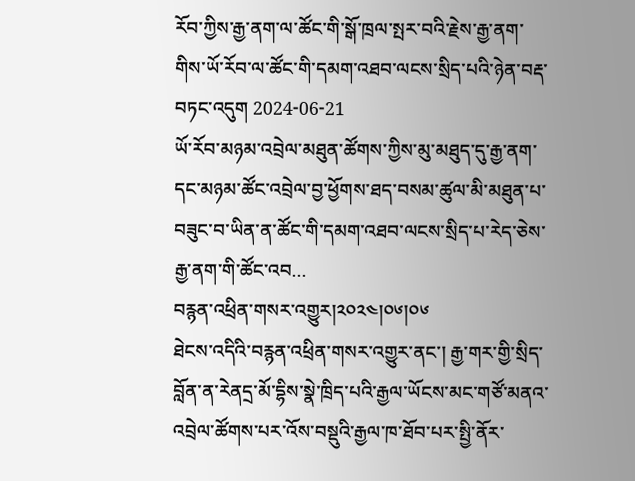རོབ་ཀྱིས་རྒྱ་ནག་ལ་ཚོང་གི་སྒོ་ཁྲལ་སྤར་བའི་རྗེས་རྒྱ་ནག་གིས་ཡོ་རོབ་ལ་ཚོང་གི་དམག་འཐབ་ལངས་སྲིད་པའི་ཉེན་བརྡ་བཏང་འདུག 2024-06-21
ཡོ་རོབ་མཉམ་འབྲེལ་མཐུན་ཚོགས་ཀྱིས་མུ་མཐུད་དུ་རྒྱ་ནག་དང་མཉམ་ཚོང་འབྲེལ་བྱ་ཕྱོགས་ཐད་བསམ་ཚུལ་མི་མཐུན་པ་བཟུང་བ་ཡིན་ན་ཚོང་གི་དམག་འཐབ་ལངས་སྲིད་པ་རེད་ཅེས་རྒྱ་ནག་གི་ཚོང་འབ...
བརྙན་འཕྲིན་གསར་འགྱུར།༢༠༢༤།༠༦།༠༦
ཐེངས་འདིའི་བརྙན་འཕྲིན་གསར་འགྱུར་ནང་། རྒྱ་གར་གྱི་སྲིད་བློན་ན་རེནདྲ་མོ་དྷིས་སྣེ་ཁྲིད་པའི་རྒྱལ་ཡོངས་མང་གཙོ་མནའ་འབྲེལ་ཚོགས་པར་འོས་བསྡུའི་རྒྱལ་ཁ་ཐོབ་པར་སྤྱི་ནོར་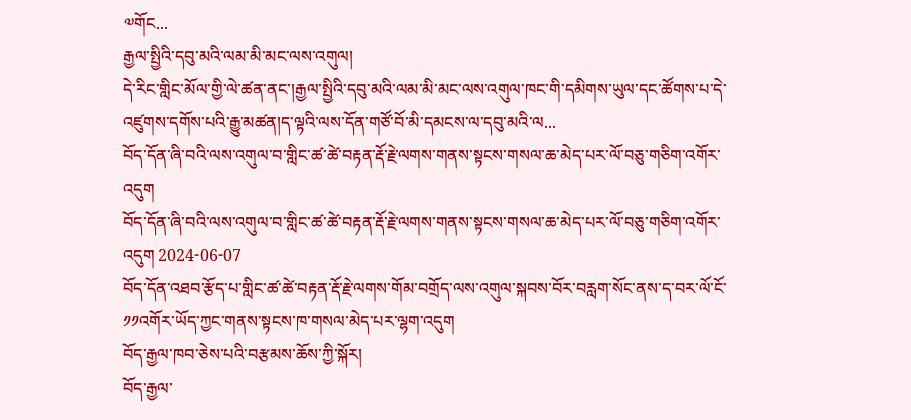༧གོང...
རྒྱལ་སྤྱིའི་དབུ་མའི་ལམ་མི་མང་ལས་འགུལ།
དེ་རིང་གླིང་མོལ་གྱི་ལེ་ཚན་ནང་།རྒྱལ་སྤྱིའི་དབུ་མའི་ལམ་མི་མང་ལས་འགུལ་ཁང་གི་དམིགས་ཡུལ་དང་ཚོགས་པ་དེ་འཛུགས་དགོས་པའི་རྒྱུ་མཚན།ད་ལྟའི་ལས་དོན་གཙོ་བོ་མི་དམངས་ལ་དབུ་མའི་ལ...
བོད་དོན་ཞི་བའི་ལས་འགུལ་བ་གླིང་ཚ་ཚེ་བརྟན་རྡོ་རྗེ་ལགས་གནས་སྟངས་གསལ་ཆ་མེད་པར་ལོ་བཅུ་གཅིག་འགོར་འདུག
བོད་དོན་ཞི་བའི་ལས་འགུལ་བ་གླིང་ཚ་ཚེ་བརྟན་རྡོ་རྗེ་ལགས་གནས་སྟངས་གསལ་ཆ་མེད་པར་ལོ་བཅུ་གཅིག་འགོར་འདུག 2024-06-07
བོད་དོན་འཐབ་རྩོད་པ་གླིང་ཚ་ཚེ་བརྟན་རྡོ་རྗེ་ལགས་གོམ་བགྲོད་ལས་འགུལ་སྐབས་བོར་བརླག་སོང་ནས་ད་བར་ལོ་ངོ་༡༡འགོར་ཡོད་ཀྱང་གནས་སྟངས་ཁ་གསལ་མེད་པར་ལྷག་འདུག
བོད་རྒྱལ་ཁབ་ཅེས་པའི་བརྩམས་ཆོས་ཀྱི་སྐོར།
བོད་རྒྱལ་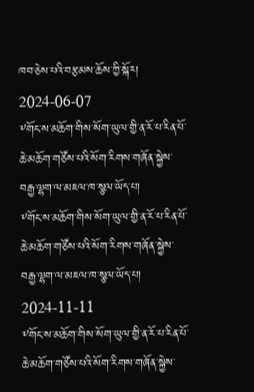ཁབ་ཅེས་པའི་བརྩམས་ཆོས་ཀྱི་སྐོར། 2024-06-07
༸གོང་ས་མཆོག་གིས་སོག་ཡུལ་གྱི་ན་རོ་པ་རིན་པོ་ཆེ་མཆོག་གཙོས་པའི་སོག་རིགས་གཞོན་སྐྱེས་བརྒྱ་ལྷག་ལ་མཇལ་ཁ་སྩལ་ཡོད་པ།
༸གོང་ས་མཆོག་གིས་སོག་ཡུལ་གྱི་ན་རོ་པ་རིན་པོ་ཆེ་མཆོག་གཙོས་པའི་སོག་རིགས་གཞོན་སྐྱེས་བརྒྱ་ལྷག་ལ་མཇལ་ཁ་སྩལ་ཡོད་པ། 2024-11-11
༸གོང་ས་མཆོག་གིས་སོག་ཡུལ་གྱི་ན་རོ་པ་རིན་པོ་ཆེ་མཆོག་གཙོས་པའི་སོག་རིགས་གཞོན་སྐྱེས་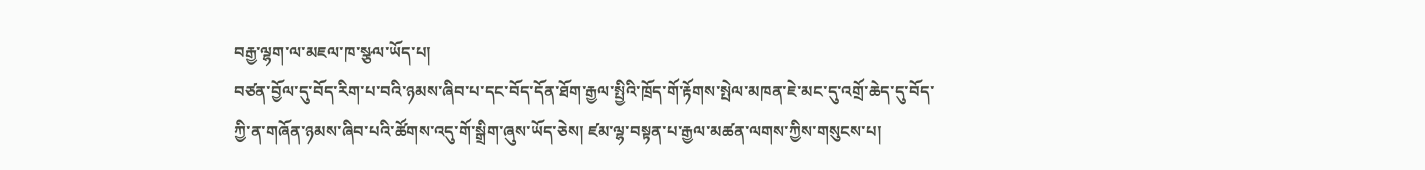བརྒྱ་ལྷག་ལ་མཇལ་ཁ་སྩལ་ཡོད་པ།
བཙན་བྱོལ་དུ་བོད་རིག་པ་བའི་ཉམས་ཞིབ་པ་དང་བོད་དོན་ཐོག་རྒྱལ་སྤྱིའི་ཁྲོད་གོ་རྟོགས་སྤེལ་མཁན་ཇེ་མང་དུ་འགྲོ་ཆེད་དུ་བོད་ཀྱི་ན་གཞོན་ཉམས་ཞིབ་པའི་ཚོགས་འདུ་གོ་སྒྲིག་ཞུས་ཡོད་ཅེས། ཛམ་ལྷ་བསྟན་པ་རྒྱལ་མཚན་ལགས་ཀྱིས་གསུངས་པ།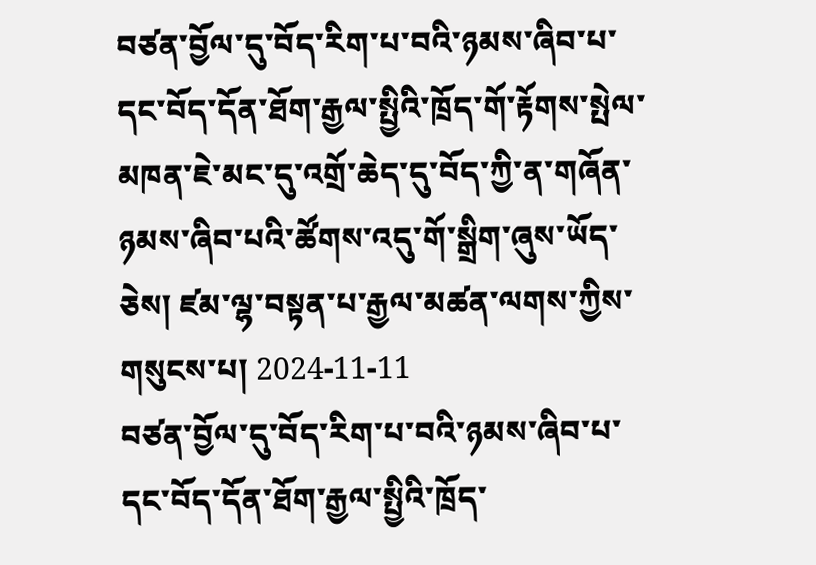བཙན་བྱོལ་དུ་བོད་རིག་པ་བའི་ཉམས་ཞིབ་པ་དང་བོད་དོན་ཐོག་རྒྱལ་སྤྱིའི་ཁྲོད་གོ་རྟོགས་སྤེལ་མཁན་ཇེ་མང་དུ་འགྲོ་ཆེད་དུ་བོད་ཀྱི་ན་གཞོན་ཉམས་ཞིབ་པའི་ཚོགས་འདུ་གོ་སྒྲིག་ཞུས་ཡོད་ཅེས། ཛམ་ལྷ་བསྟན་པ་རྒྱལ་མཚན་ལགས་ཀྱིས་གསུངས་པ། 2024-11-11
བཙན་བྱོལ་དུ་བོད་རིག་པ་བའི་ཉམས་ཞིབ་པ་དང་བོད་དོན་ཐོག་རྒྱལ་སྤྱིའི་ཁྲོད་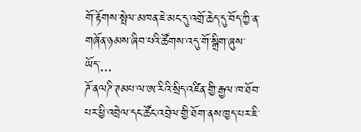གོ་རྟོགས་སྤེལ་མཁན་ཇེ་མང་དུ་འགྲོ་ཆེད་དུ་བོད་ཀྱི་ན་གཞོན་ཉམས་ཞིབ་པའི་ཚོགས་འདུ་གོ་སྒྲིག་ཞུས་ཡོད་...
ཌོ་ནལཌི་ཊམཔ་ལ་ཨ་རིའི་སྲིད་འཛིན་གྱི་རྒྱལ་ཁ་ཐོབ་པར་ཕྱི་འབྲེལ་དང་ཚོང་འབྲེལ་གྱི་ཐོག་ནས་ཁྱད་པར་ཇི་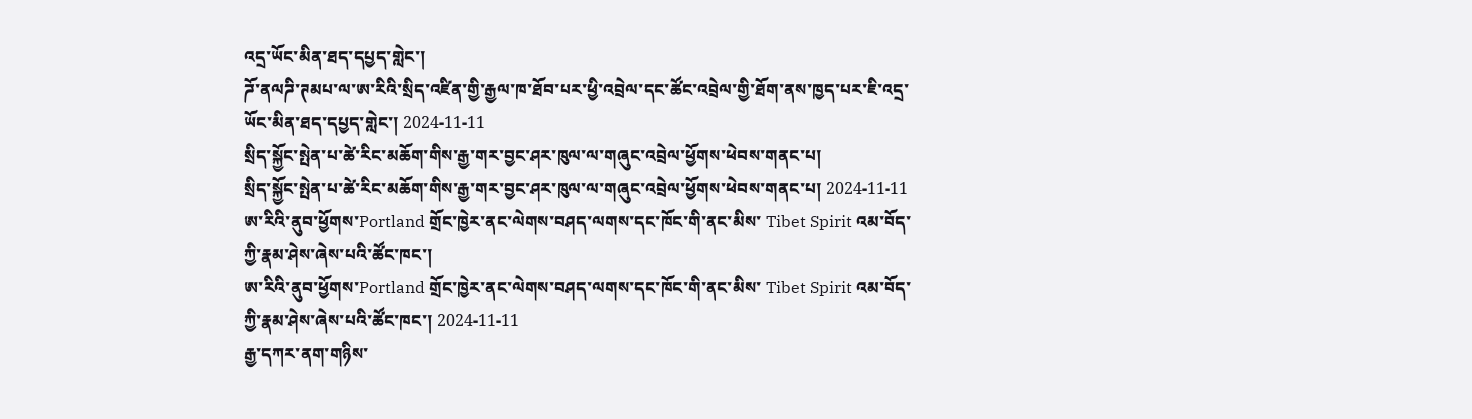འདྲ་ཡོང་མིན་ཐད་དཔྱད་གླེང་།
ཌོ་ནལཌི་ཊམཔ་ལ་ཨ་རིའི་སྲིད་འཛིན་གྱི་རྒྱལ་ཁ་ཐོབ་པར་ཕྱི་འབྲེལ་དང་ཚོང་འབྲེལ་གྱི་ཐོག་ནས་ཁྱད་པར་ཇི་འདྲ་ཡོང་མིན་ཐད་དཔྱད་གླེང་། 2024-11-11
སྲིད་སྐྱོང་སྤེན་པ་ཚེ་རིང་མཆོག་གིས་རྒྱ་གར་བྱང་ཤར་ཁུལ་ལ་གཞུང་འབྲེལ་ཕྱོགས་ཕེབས་གནང་པ།
སྲིད་སྐྱོང་སྤེན་པ་ཚེ་རིང་མཆོག་གིས་རྒྱ་གར་བྱང་ཤར་ཁུལ་ལ་གཞུང་འབྲེལ་ཕྱོགས་ཕེབས་གནང་པ། 2024-11-11
ཨ་རིའི་ནུབ་ཕྱོགས་Portland གྲོང་ཁྱེར་ནང་ལེགས་བཤད་ལགས་དང་ཁོང་གི་ནང་མིས་ Tibet Spirit འམ་བོད་ཀྱི་རྣམ་ཤེས་ཞེས་པའི་ཚོང་ཁང་།
ཨ་རིའི་ནུབ་ཕྱོགས་Portland གྲོང་ཁྱེར་ནང་ལེགས་བཤད་ལགས་དང་ཁོང་གི་ནང་མིས་ Tibet Spirit འམ་བོད་ཀྱི་རྣམ་ཤེས་ཞེས་པའི་ཚོང་ཁང་། 2024-11-11
རྒྱ་དཀར་ནག་གཉིས་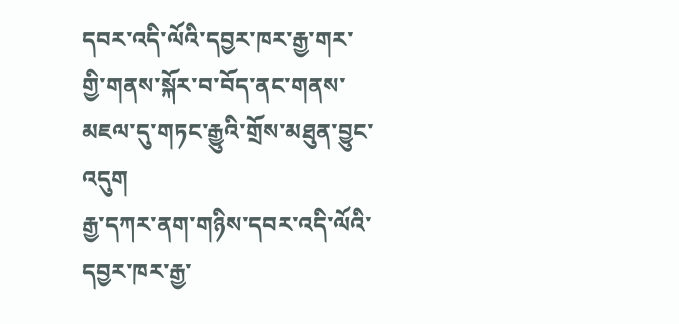དབར་འདི་ལོའི་དབྱར་ཁར་རྒྱ་གར་གྱི་གནས་སྐོར་བ་བོད་ནང་གནས་མཇལ་དུ་གཏང་རྒྱུའི་གྲོས་མཐུན་བྱུང་འདུག
རྒྱ་དཀར་ནག་གཉིས་དབར་འདི་ལོའི་དབྱར་ཁར་རྒྱ་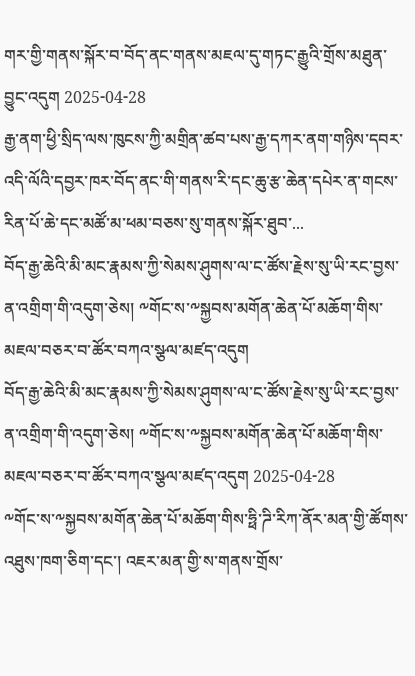གར་གྱི་གནས་སྐོར་བ་བོད་ནང་གནས་མཇལ་དུ་གཏང་རྒྱུའི་གྲོས་མཐུན་བྱུང་འདུག 2025-04-28
རྒྱ་ནག་ཕྱི་སྲིད་ལས་ཁུངས་ཀྱི་མགྲིན་ཚབ་པས་རྒྱ་དཀར་ནག་གཉིས་དབར་འདི་ལོའི་དབྱར་ཁར་བོད་ནང་གི་གནས་རི་དང་ཆུ་རྩ་ཆེན་དཔེར་ན་གངས་རིན་པོ་ཆེ་དང་མཚོ་མ་ཕམ་བཅས་སུ་གནས་སྐོར་ཐུབ་...
བོད་རྒྱ་ཆེའི་མི་མང་རྣམས་ཀྱི་སེམས་ཤུགས་ལ་ང་ཚོས་རྗེས་སུ་ཡི་རང་བྱས་ན་འགྲིག་གི་འདུག་ཅེས། ༸གོང་ས་༸སྐྱབས་མགོན་ཆེན་པོ་མཆོག་གིས་མཇལ་བཅར་བ་ཚོར་བཀའ་སྩལ་མཛད་འདུག
བོད་རྒྱ་ཆེའི་མི་མང་རྣམས་ཀྱི་སེམས་ཤུགས་ལ་ང་ཚོས་རྗེས་སུ་ཡི་རང་བྱས་ན་འགྲིག་གི་འདུག་ཅེས། ༸གོང་ས་༸སྐྱབས་མགོན་ཆེན་པོ་མཆོག་གིས་མཇལ་བཅར་བ་ཚོར་བཀའ་སྩལ་མཛད་འདུག 2025-04-28
༸གོང་ས་༸སྐྱབས་མགོན་ཆེན་པོ་མཆོག་གིས་ཧྥི་ཌི་རིཀ་ནོར་མན་གྱི་ཚོགས་འཐུས་ཁག་ཅིག་དང་། འཇར་མན་གྱི་ས་གནས་གྲོས་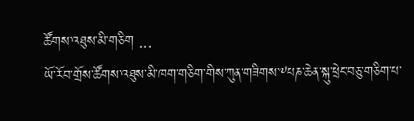ཚོགས་འཐུས་མི་གཅིག ...
ཡོ་རོབ་གྲོས་ཚོགས་འཐུས་མི་ཁག་གཅིག་གིས་ཀུན་གཟིགས་༸པཎ་ཆེན་སྐུ་ཕྲེང་བཅུ་གཅིག་པ་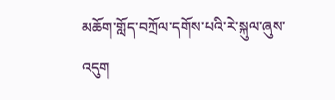མཆོག་གློད་བཀྲོལ་དགོས་པའི་རེ་སྐུལ་ཞུས་འདུག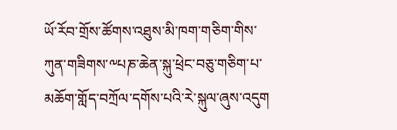ཡོ་རོབ་གྲོས་ཚོགས་འཐུས་མི་ཁག་གཅིག་གིས་ཀུན་གཟིགས་༸པཎ་ཆེན་སྐུ་ཕྲེང་བཅུ་གཅིག་པ་མཆོག་གློད་བཀྲོལ་དགོས་པའི་རེ་སྐུལ་ཞུས་འདུག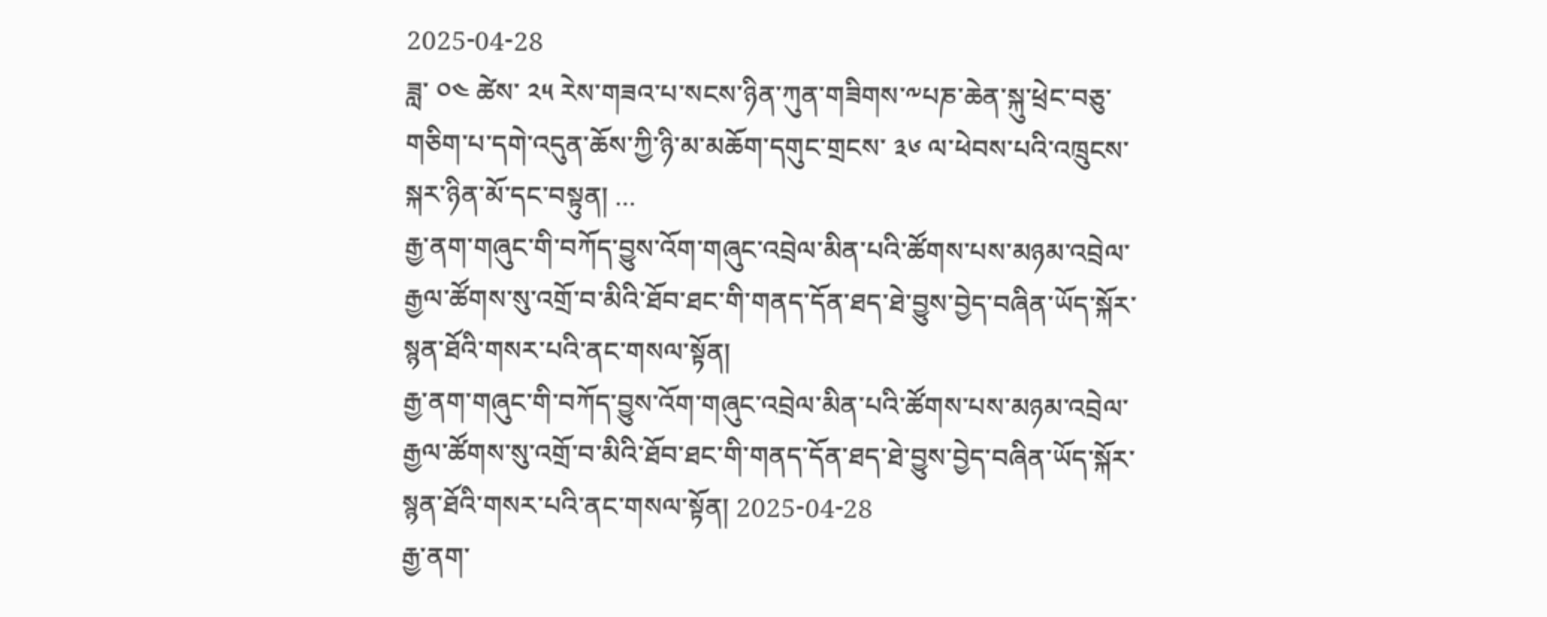2025-04-28
ཟླ་ ༠༤ ཚེས་ ༢༥ རེས་གཟའ་པ་སངས་ཉིན་ཀུན་གཟིགས་༸པཎ་ཆེན་སྐུ་ཕྲེང་བཅུ་གཅིག་པ་དགེ་འདུན་ཆོས་ཀྱི་ཉི་མ་མཆོག་དགུང་གྲངས་ ༣༦ ལ་ཕེབས་པའི་འཁྲུངས་སྐར་ཉིན་མོ་དང་བསྟུན། ...
རྒྱ་ནག་གཞུང་གི་བཀོད་བྱུས་འོག་གཞུང་འབྲེལ་མིན་པའི་ཚོགས་པས་མཉམ་འབྲེལ་རྒྱལ་ཚོགས་སུ་འགྲོ་བ་མིའི་ཐོབ་ཐང་གི་གནད་དོན་ཐད་ཐེ་བྱུས་བྱེད་བཞིན་ཡོད་སྐོར་སྙན་ཐོའི་གསར་པའི་ནང་གསལ་སྟོན།
རྒྱ་ནག་གཞུང་གི་བཀོད་བྱུས་འོག་གཞུང་འབྲེལ་མིན་པའི་ཚོགས་པས་མཉམ་འབྲེལ་རྒྱལ་ཚོགས་སུ་འགྲོ་བ་མིའི་ཐོབ་ཐང་གི་གནད་དོན་ཐད་ཐེ་བྱུས་བྱེད་བཞིན་ཡོད་སྐོར་སྙན་ཐོའི་གསར་པའི་ནང་གསལ་སྟོན། 2025-04-28
རྒྱ་ནག་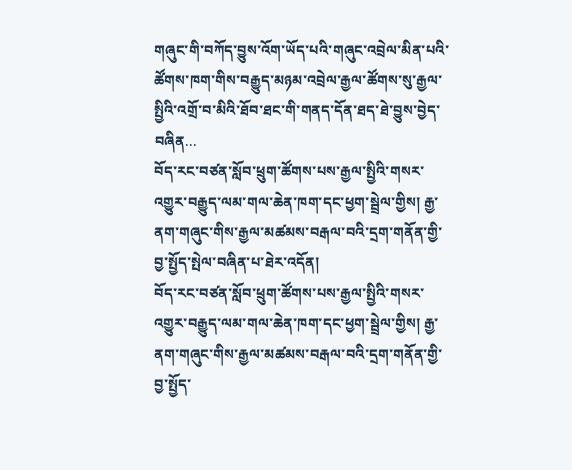གཞུང་གི་བཀོད་བྱུས་འོག་ཡོད་པའི་གཞུང་འབྲེལ་མིན་པའི་ཚོགས་ཁག་གིས་བརྒྱུད་མཉམ་འབྲེལ་རྒྱལ་ཚོགས་སུ་རྒྱལ་སྤྱིའི་འགྲོ་བ་མིའི་ཐོབ་ཐང་གི་གནད་དོན་ཐད་ཐེ་བྱུས་བྱེད་བཞིན...
བོད་རང་བཙན་སློབ་ཕྲུག་ཚོགས་པས་རྒྱལ་སྤྱིའི་གསར་འགྱུར་བརྒྱུད་ལམ་གལ་ཆེན་ཁག་དང་ཕྱག་སྦྲེལ་གྱིས། རྒྱ་ནག་གཞུང་གིས་རྒྱལ་མཚམས་བརྒལ་བའི་དྲག་གནོན་གྱི་བྱ་སྤྱོད་སྤེལ་བཞིན་པ་ཐེར་འདོན།
བོད་རང་བཙན་སློབ་ཕྲུག་ཚོགས་པས་རྒྱལ་སྤྱིའི་གསར་འགྱུར་བརྒྱུད་ལམ་གལ་ཆེན་ཁག་དང་ཕྱག་སྦྲེལ་གྱིས། རྒྱ་ནག་གཞུང་གིས་རྒྱལ་མཚམས་བརྒལ་བའི་དྲག་གནོན་གྱི་བྱ་སྤྱོད་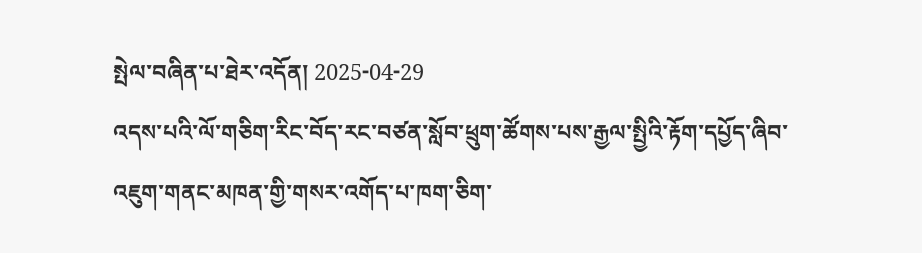སྤེལ་བཞིན་པ་ཐེར་འདོན། 2025-04-29
འདས་པའི་ལོ་གཅིག་རིང་བོད་རང་བཙན་སློབ་ཕྲུག་ཚོགས་པས་རྒྱལ་སྤྱིའི་རྟོག་དཔྱོད་ཞིབ་འཇུག་གནང་མཁན་གྱི་གསར་འགོད་པ་ཁག་ཅིག་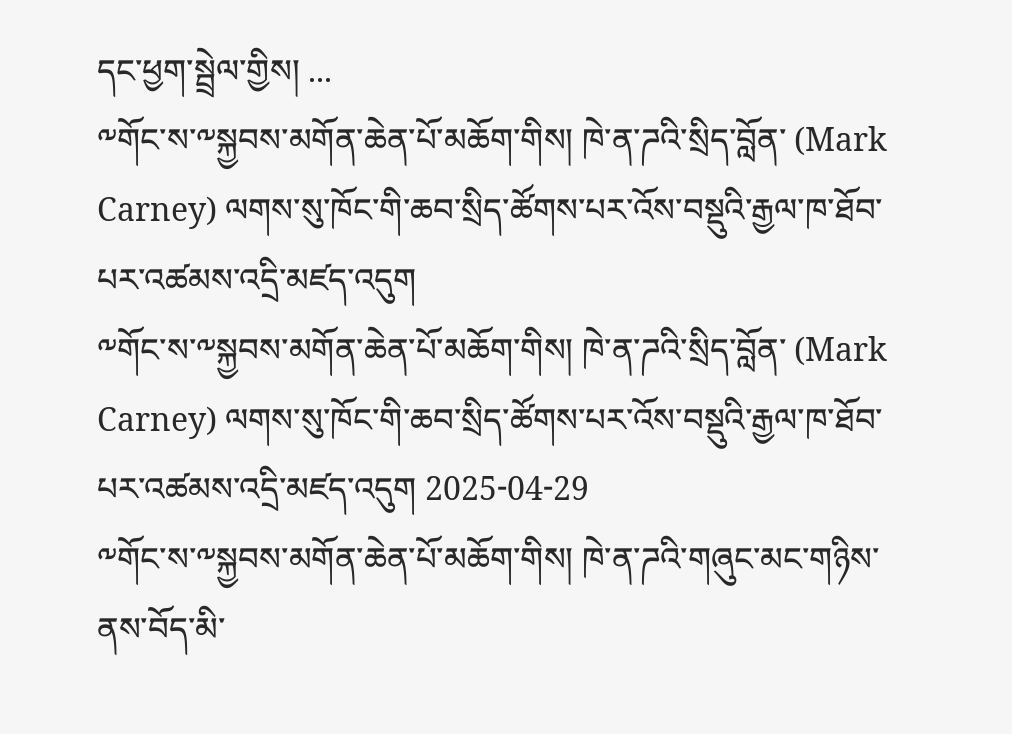དང་ཕྱག་སྦྲེལ་གྱིས། ...
༸གོང་ས་༸སྐྱབས་མགོན་ཆེན་པོ་མཆོག་གིས། ཁེ་ན་ཌའི་སྲིད་བློན་ (Mark Carney) ལགས་སུ་ཁོང་གི་ཆབ་སྲིད་ཚོགས་པར་འོས་བསྡུའི་རྒྱལ་ཁ་ཐོབ་པར་འཚམས་འདྲི་མཛད་འདུག
༸གོང་ས་༸སྐྱབས་མགོན་ཆེན་པོ་མཆོག་གིས། ཁེ་ན་ཌའི་སྲིད་བློན་ (Mark Carney) ལགས་སུ་ཁོང་གི་ཆབ་སྲིད་ཚོགས་པར་འོས་བསྡུའི་རྒྱལ་ཁ་ཐོབ་པར་འཚམས་འདྲི་མཛད་འདུག 2025-04-29
༸གོང་ས་༸སྐྱབས་མགོན་ཆེན་པོ་མཆོག་གིས། ཁེ་ན་ཌའི་གཞུང་མང་གཉིས་ནས་བོད་མི་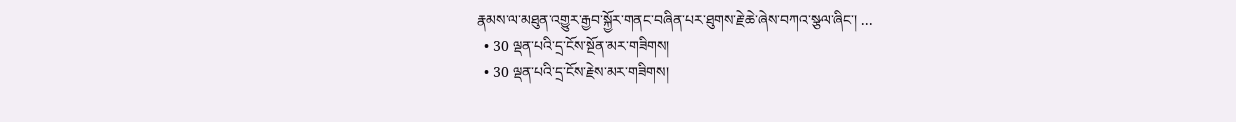རྣམས་ལ་མཐུན་འགྱུར་རྒྱབ་སྐྱོར་གནང་བཞིན་པར་ཐུགས་རྗེ་ཆེ་ཞེས་བཀའ་སྩལ་ཞིང་། ...
  • 30 ལྡན་པའི་དྲ་ངོས་སྔོན་མར་གཟིགས།
  • 30 ལྡན་པའི་དྲ་ངོས་རྗེས་མར་གཟིགས།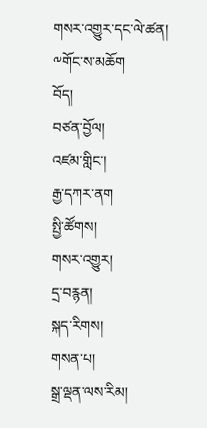གསར་འགྱུར་དང་ལེ་ཚན།
༸གོང་ས་མཆོག
བོད།
བཙན་བྱོལ།
འཛམ་གླིང་།
རྒྱ་དཀར་ནག
སྤྱི་ཚོགས།
གསར་འགྱུར།
དྲ་བརྙན།
སྐད་རིགས།
གསན་པ།
སྒྲ་ལྡན་ལས་རིམ།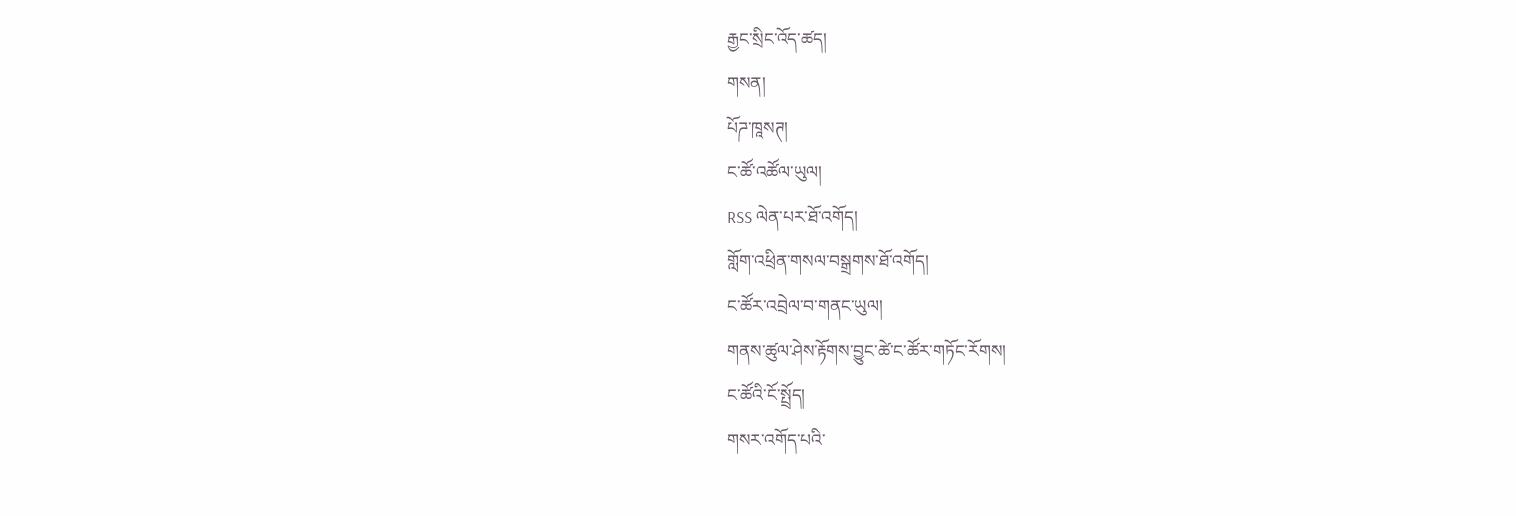རྒྱང་སྲིང་འོད་ཚད།
གསན།
པོཌ་ཁཱསཊ།
ང་ཚོ་འཚོལ་ཡུལ།
RSS ལེན་པར་ཐོ་འགོད།
གློག་འཕྲིན་གསལ་བསྒྲགས་ཐོ་འགོད།
ང་ཚོར་འབྲེལ་བ་གནང་ཡུལ།
གནས་ཚུལ་ཤེས་རྟོགས་བྱུང་ཚེ་ང་ཚོར་གཏོང་རོགས།
ང་ཚོའི་ངོ་སྤྲོད།
གསར་འགོད་པའི་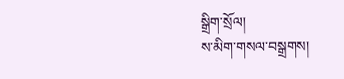སྒྲིག་སྲོལ།
ས་མིག་གསལ་བསྒྲགས།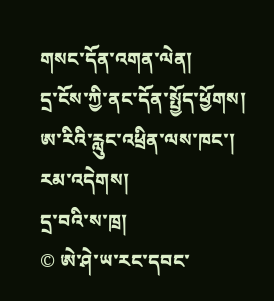གསང་དོན་འགན་ལེན།
དྲ་ངོས་ཀྱི་ནང་དོན་སྤྱོད་ཕྱོགས།
ཨ་རིའི་རླུང་འཕྲིན་ལས་ཁང་།
རམ་འདེགས།
དྲ་བའི་ས་ཁྲ།
© ཨེ་ཤེ་ཡ་རང་དབང་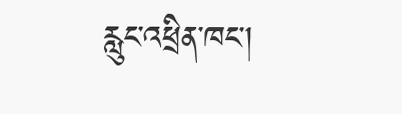རླུང་འཕྲིན་ཁང་།